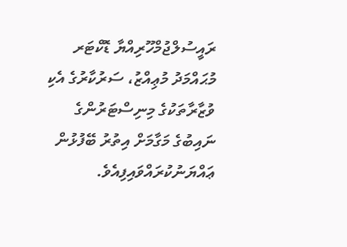ރައީސުލްޖުމްހޫރިއްޔާ ޑޮކްޓަރ މުޙައްމަދު މުޢިއްޒު، ސަރުކާރުގެ އެކި ވުޒާރާތަކުގެ މިނިސްޓަރުންގެ ނައިބުގެ މަގާމަށް އިތުރު ބޭފުޅުން ޢައްޔަނުކުރައްވައިފިއެވެ.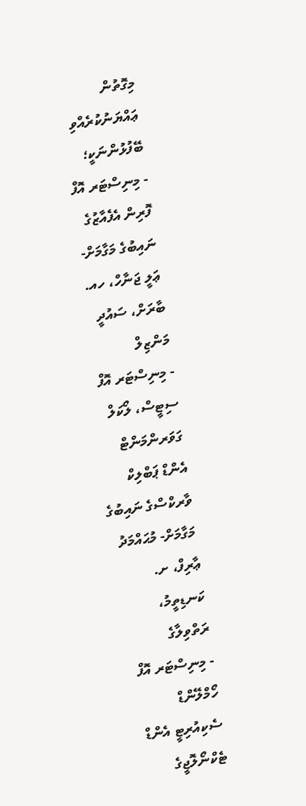މިގޮތުން ޢައްޔަނުކުރެއްވި ބޭފުޅުންނަކީ؛
- މިނިސްޓަރ އޮފް ފޮރިން އެފެއާޒުގެ ނައިބުގެ މަގާމަށް- ޢަލީ ޖަނާހް، ހއ. ބާރަށް، ސައުދީ މަންޒިލް
- މިނިސްޓަރ އޮފް ސިޓީސް، ލޯކަލް ގަވަރންމަންޓް އެންޑް ޕަބްލިކް ވާރކްސްގެ ނައިބުގެ މަގާމަށް- މުޙައްމަދު ޢާރިފް، ށ. ކަނޑިތީމު، ރަތްވިލާގެ
- މިނިސްޓަރ އޮފް ހޯމްލޭންޑް ސެކިއުރިޓީ އެންޑް ޓެކްނޯލޮޖީގެ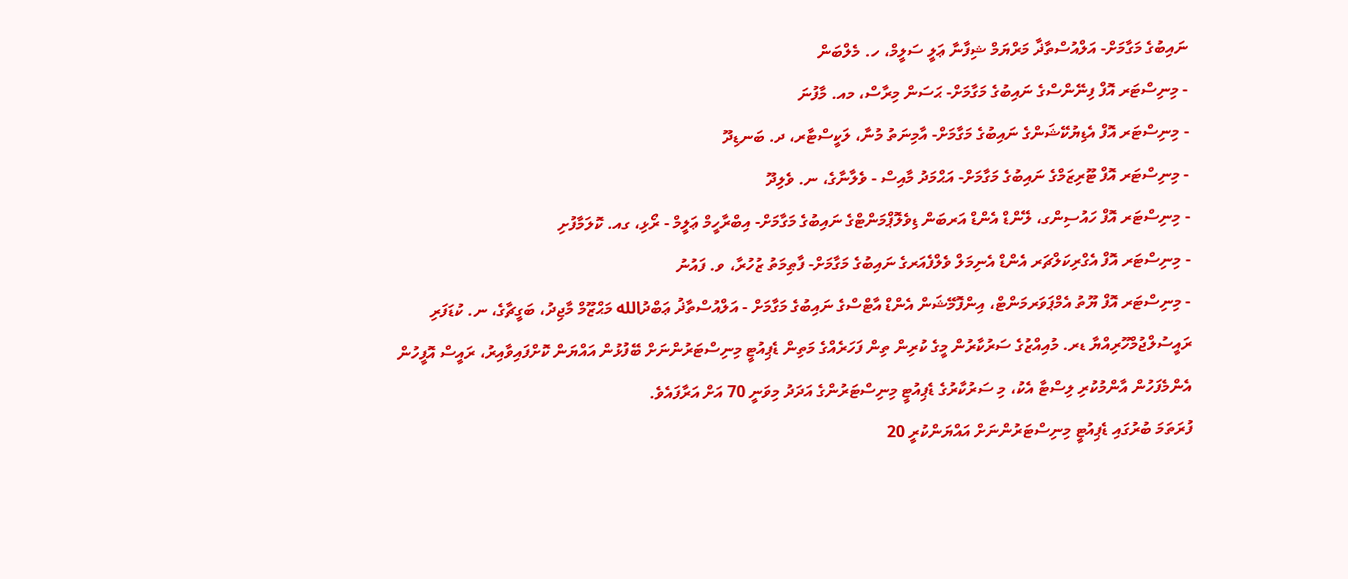ނައިބުގެ މަގާމަށް- އަލްއުސްތާޛާ މަރްޔަމް ޝިފާނާ ޢަލީ ސަލީމް، ހ. މެލްބަން
- މިނިސްޓަރ އޮފް ފިނޭންސްގެ ނައިބުގެ މަގާމަށް- ޙަސަން މިރާސް، މއ. މާފުނަ
- މިނިސްޓަރ އޮފް އެޑިޔުކޭޝަންގެ ނައިބުގެ މަގާމަށް- އާމިނަތު މުނާ، ލަކީސްޓާރ، ދ. ބަނޑިދޫ
- މިނިސްޓަރ އޮފް ޓޫރިޒަމްގެ ނައިބުގެ މަގާމަށް- އަޙްމަދު މާއިސް - ވެލާނާގެ، ނ. ވެލިދޫ
- މިނިސްޓަރ އޮފް ހައުސިންގ، ލޭންޑް އެންޑް އަރބަން ޑިވެލޮޕްމަންޓްގެ ނައިބުގެ މަގާމަށް- އިބްރާހީމް ޢަލީމް - ރޯޅި، ގއ. ކޮލަމާފުށި
- މިނިސްޓަރ އޮފް އެގްރިކަލްޗަރ އެންޑް އެނިމަލް ވެލްފެއަރގެ ނައިބުގެ މަގާމަށް- ފާޠިމަތު ޒުހުރާ، ވ. ފައުނު
- މިނިސްޓަރ އޮފް ޔޫތު އެމްޕަވަރމަންޓް، އިންފޮމޭޝަން އެންޑް އާޓްސްގެ ނައިބުގެ މަގާމަށް - އަލްއުސްތާޛު ޢަބްދުالله މަޙްޒޫމް މާޖިދު، ބަގީޗާގެ، ނ. ކުޑަފަރި
ރައީސުލްޖުމްހޫރިއްޔާ ޑރ. މުއިއްޒުގެ ސަރުކާރުން މީގެ ކުރިން ތިން ފަހަރެއްގެ މަތިން ޑެޕިއުޓީ މިނިސްޓަރުންނަށް ބޭފުޅުން އައްޔަން ކޮށްފައިވާއިރު، ރައީސް އޮފީހުން އެންމެފަހުން އާންމުކުރި ލިސްޓާ އެކު، މި ސަރުކާރުގެ ޑެޕިއުޓީ މިނިސްޓަރުންގެ އަދަދު މިވަނީ 70 އަށް އަރާފައެވެ.
ފުރަތަމަ ބުރުގައި ޑެޕިއުޓީ މިނިސްޓަރުންނަށް އައްޔަންކުރީ 20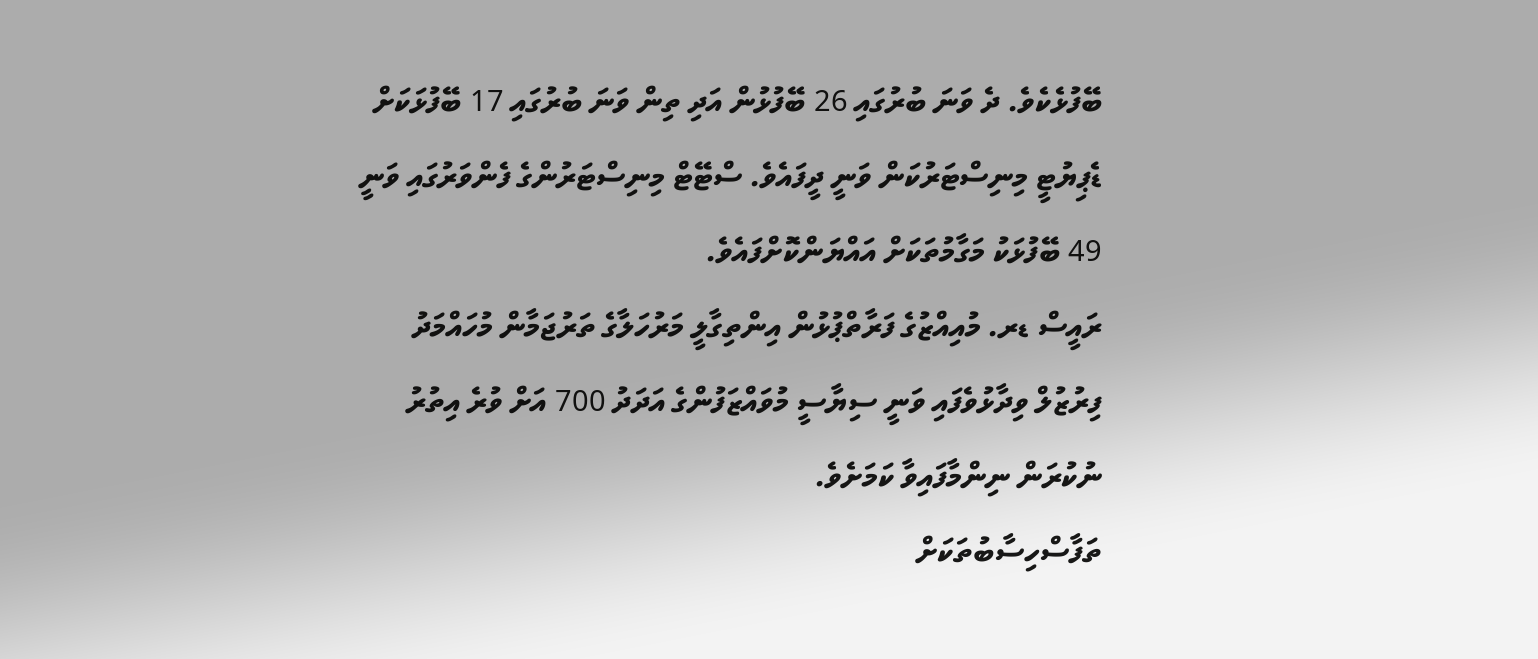ބޭފުޅެކެވެ. ދެ ވަނަ ބުރުގައި 26 ބޭފުޅުން އަދި ތިން ވަނަ ބުރުގައި 17 ބޭފުޅަކަށް ޑެޕިޔުޓީ މިނިސްޓަރުކަން ވަނީ ދީފައެވެ. ސްޓޭޓް މިނިސްޓަރުންގެ ފެންވަރުގައި ވަނީ 49 ބޭފުޅަކު މަގާމުތަކަށް އައްޔަންކޮށްފައެވެ.
ރައީސް ޑރ. މުއިއްޒުގެ ފަރާތްޕުޅުން އިންތިގާލީ މަރުހަލާގެ ތަރުޖަމާން މުހައްމަދު ފިރުޒުލް ވިދާޅުވެފައި ވަނީ ސިޔާސީ މުވައްޒަފުންގެ އަދަދު 700 އަށް ވުރެ އިތުރު ނުކުރަން ނިންމާފައިވާ ކަމަށެވެ.
ތަފާސްހިސާބުތަކަށް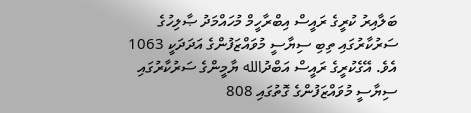ބަލާއިރު ކުރީގެ ރައީސް އިބްރާހީމް މުހައްމަދު ޞާލިހުގެ ސަރުކާރުގައި ތިބި ސިޔާސީ މުވައްޒަފުންގެ އަދަދަކީ 1063 އެވެ. އޭގެކުރީގެ ރައީސް އަބްދުالله ޔާމީންގެ ސަރުކާރުގައި ސިޔާސީ މުވައްޒަފުންގެ ގޮތުގައި 808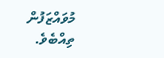މުވައްޒަފުން ތިއްބެވެ.